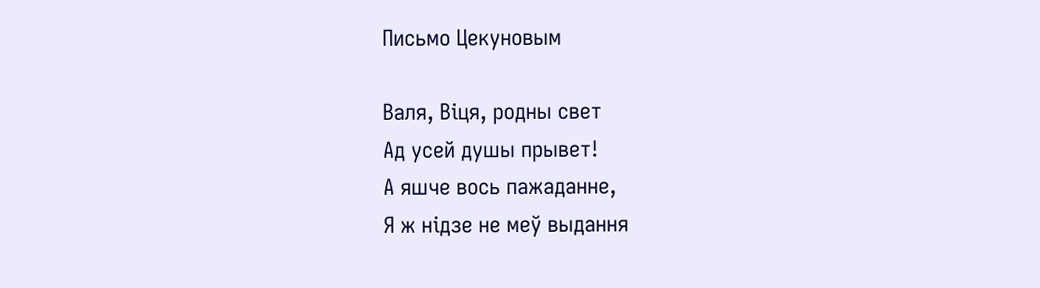Письмо Цекуновым

Валя, Віця, родны свет
Ад усей душы прывет!
А яшче вось пажаданне,
Я ж нідзе не меў выдання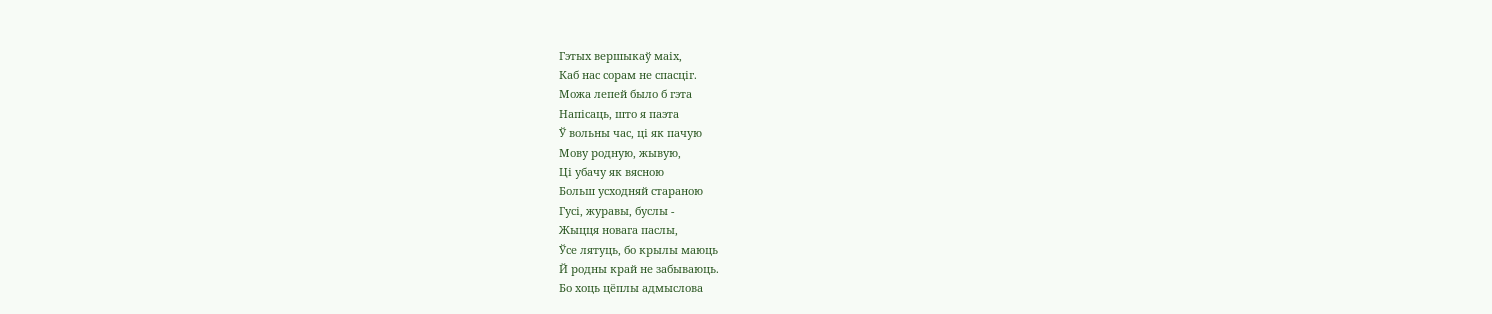Гэтых вершыкаў маіх,
Каб нас сорам не спасціг.
Можа лепей было б гэта
Напісаць, што я паэта
Ў вольны час, ці як пачую
Мову родную, жывую,
Ці убачу як вясною
Больш усходняй стараною
Гусі, журавы, буслы -
Жыцця новага паслы,
Ўсе лятуць, бо крылы маюць
Й родны край не забываюць.
Бо хоць цёплы адмыслова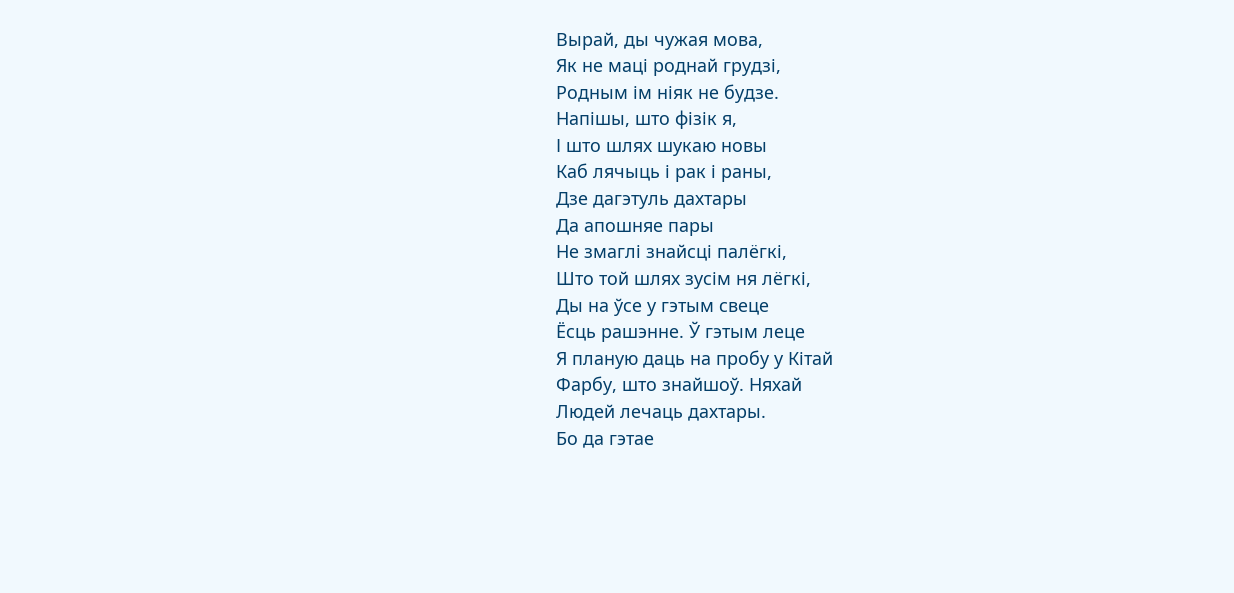Вырай, ды чужая мова,
Як не маці роднай грудзі,
Родным ім ніяк не будзе.
Напішы, што фізік я,
І што шлях шукаю новы
Каб лячыць і рак і раны,
Дзе дагэтуль дахтары
Да апошняе пары
Не змаглі знайсці палёгкі,
Што той шлях зусім ня лёгкі,
Ды на ўсе у гэтым свеце
Ёсць рашэнне. Ў гэтым леце
Я планую даць на пробу у Кітай
Фарбу, што знайшоў. Няхай
Людей лечаць дахтары.
Бо да гэтае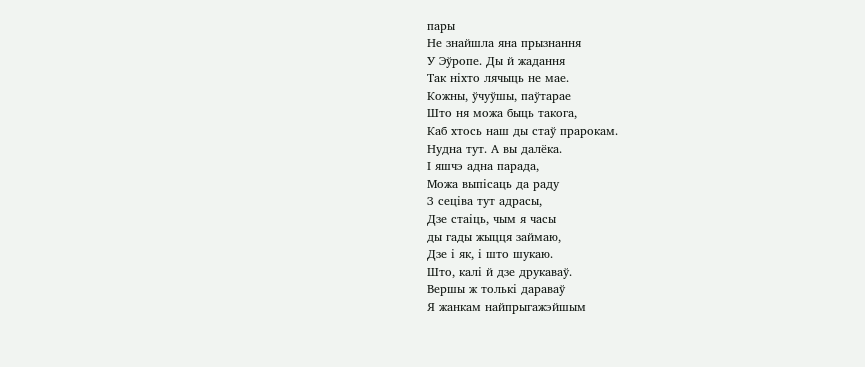пары
Не знайшла яна прызнання
У Эўропе. Ды й жадання
Так ніхто лячыць не мае.
Кожны, ўчуўшы, паўтарае
Што ня можа быць такога,
Каб хтось наш ды стаў прарокам.
Нудна тут. А вы далёка.
І яшчэ адна парада,
Можа выпісаць да раду
З сеціва тут адрасы,
Дзе стаіць, чым я часы
ды гады жыцця займаю,
Дзе і як, і што шукаю.
Што, калі й дзе друкаваў.
Вершы ж толькі дараваў
Я жанкам найпрыгажэйшым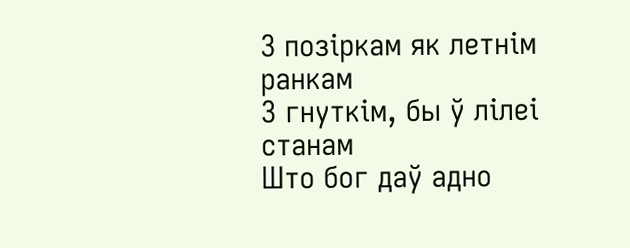З позіркам як летнім ранкам
З гнуткім, бы ў лілеі станам
Што бог даў адно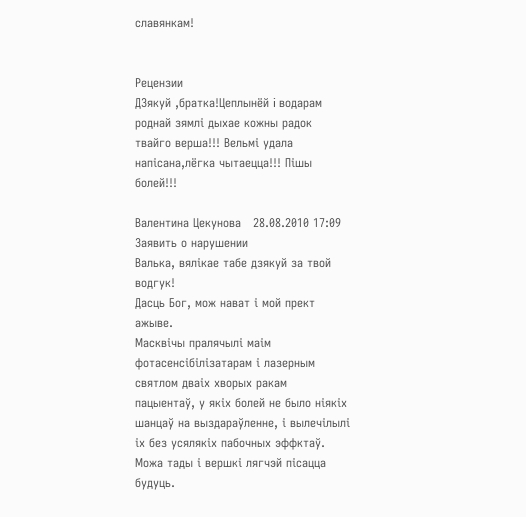славянкам!


Рецензии
ДЗякуй ,братка!Цеплынёй i водарам роднай зямлi дыхае кожны радок твайго верша!!! Вельмi удала напiсана,лёгка чытаецца!!! Пiшы болей!!!

Валентина Цекунова   28.08.2010 17:09     Заявить о нарушении
Валька, вялікае табе дзякуй за твой водгук!
Дасць Бог, мож нават і мой прект ажыве.
Масквічы пралячылі маім фотасенсібілізатарам і лазерным святлом дваіх хворых ракам пацыентаў, у якіх болей не было ніякіх шанцаў на выздараўленне, і вылечілылі іх без усялякіх пабочных эффктаў.
Можа тады і вершкі лягчэй пісацца будуць.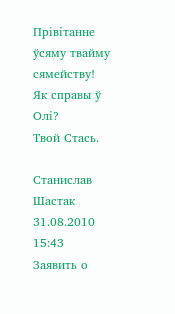Прівітанне ўсяму твайму сямейству!
Як справы ў Олі?
Твой Стась.

Станислав Шастак   31.08.2010 15:43   Заявить о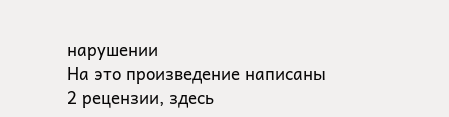нарушении
На это произведение написаны 2 рецензии, здесь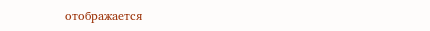отображается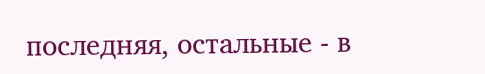последняя, остальные - в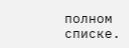полном списке.